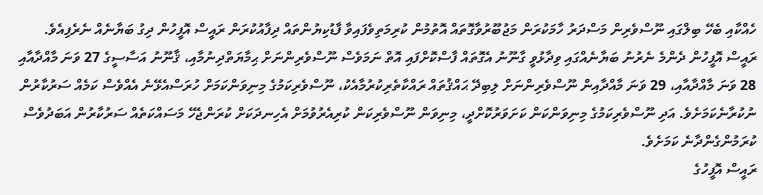ހެއްކާއި ބެހޭ ބިލްގައި ނޫސްވެރިން މަސްދަރު ހާމަކުރަން މަޖުބޫރުވާގޮތައް އޮތުމުން ކުރިމަތިވެފައިވާ ފާޑުކިޔުންތައް ދިފާއުކުރަން ރައީސް އޮފީހުން ދިގު ބަޔާނެއް ނެރެފިއެވެ.
ރައީސް އޮފީހުން ދެންމެ ނެރުނު ބަޔާނެއްގައި ވިދާޅުވީ ގާނޫނު އެގޮތައް ފާސްކޮށްފައި އޮތް ނަމަވެސް ނޫސްވެރިންނަށް ޙިމާޔަތްދިނުމާއި، ޤާނޫނު އަސާސީގެ 27 ވަނަ މާއްދާއާއި 28 ވަނަ މާއްދާއާއި، 29 ވަނަ މާއްދާއިން ނޫސްވެރިންނަށް ލިބިދޭ ޙައްޤުތައް ރައްކާތެރިކުރުމާއެކު، ނޫސްވެރިކަމުގެ މިނިވަންކަމަށް ހުރަސްއެޅޭނެ އެއްވެސް ކަމެއް ސަރުކާރުން ނުކުރާނެކަމަށެވެ. އަދި ނޫސްވެރިކަމުގެ މިނިވަންކަން ކަށަވަރުކޮށްދީ، މިނިވަން ނޫސްވެރިކަން ކުރިއެރުވުމަށް އެހިނދަކަށް ކުރަންޖެހޭ މަސައްކަތެއް ސަރުކާރުން އަބަދުވެސް ކުރަމުންގެންދާނެ ކަމަށެވެ.
ރައީސް އޮފީހުގެ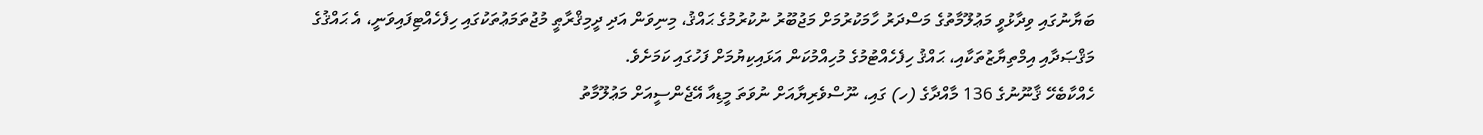ބަޔާނުގައި ވިދާޅުވީ މަޢުލޫމާތުގެ މަސްދަރު ހާމަކުރުމަށް މަޖުބޫރު ނުކުރުމުގެ ޙައްޤު، މިނިވަން އަދި ދީމިޤްރާޠީ މުޖުތަމަޢުތަކުގައި ހިފެހެއްޓިފައިވަނީ، އެ ޙައްޤުގެ މަޤްޞަދާއި އިމްތިޔާޒުތަކާއި، ޙައްޤު ހިފެހެއްޓުމުގެ މުހިއްމުކަން އަޅައިކިޔުމަށް ފަހުގައި ކަމަށެވެ.
ހެއްކާބެހޭ ޤާނޫނުގެ 136 މާއްދާގެ (ހ) ގައި، ނޫސްވެރިޔާއަށް ނުވަތަ މީޑިއާ އޭޖެންސީއަށް މަޢުލޫމާތު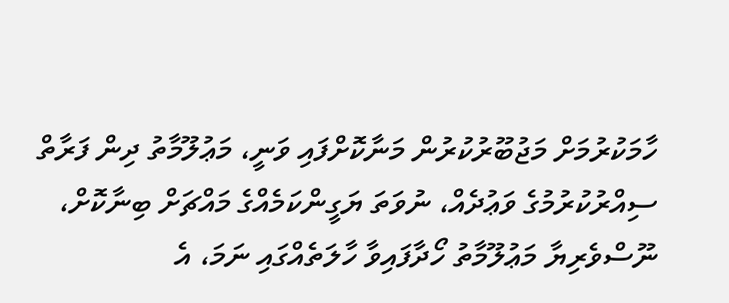ހާމަކުރުމަށް މަޖުބޫރުކުރުން މަނާކޮށްފައި ވަނީ، މަޢުލޫމާތު ދިން ފަރާތް ސިއްރުކުރުމުގެ ވަޢުދެއް، ނުވަތަ ޔަގީންކަމެއްގެ މައްޗަށް ބިނާކޮށް، ނޫސްވެރިޔާ މަޢުލޫމާތު ހޯދާފައިވާ ހާލަތެއްގައި ނަމަ، އެ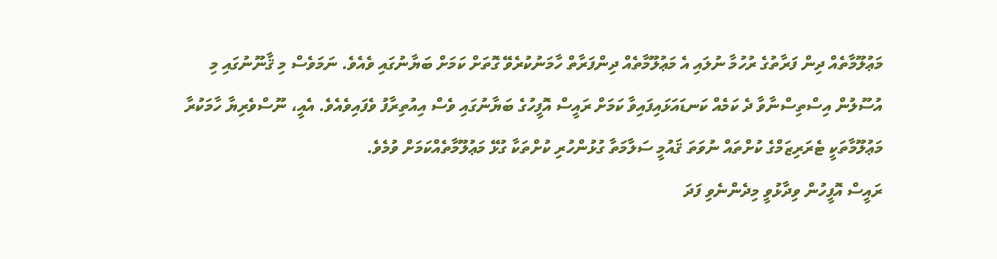މަޢުލޫމާތެއް ދިން ފަރާތުގެ ރުހުމާ ނުލައި އެ މަޢުލޫމާތެއް ދިންފަރާތް ހާމަނުކުރެވޭ ގޮތަށް ކަމަށް ބަޔާނުގައި ވެއެވެ. ނަމަވެސް މި ޤާނޫނުގައި މި އުސޫލުން އިސްތިސްނާވާ ދެ ކަމެއް ކަނޑައަޅައިފައިވާ ކަމަށް ރައީސް އޮފީހުގެ ބަޔާނުގައި ވެސް އިއުތިރާފު ވެފައިވެއެވެ. އެއީ، ނޫސްވެރިޔާ ހާމަކުރާ މަޢުލޫމާތަކީ ޓެރަރިޒަމްގެ ކުށްތައް ނުވަތަ ޤައުމީ ސަލާމަތާ ގުޅުންހުރި ކުށްތަކާ ގުޅޭ މަޢުލޫމާތެއްކަމަށް ވުމެވެ.
ރައީސް އޮފީހުން ވިދާޅުވީ މިދެންނެވި ފަދަ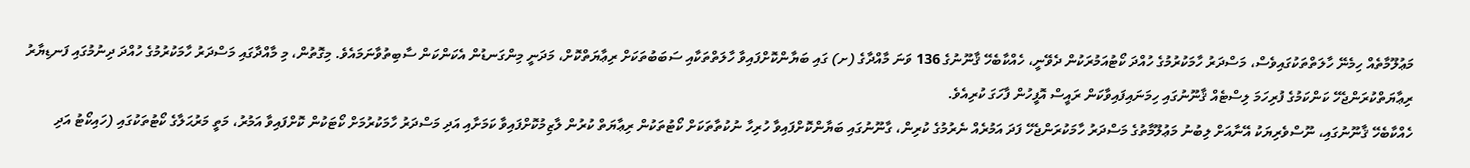މަޢުލޫމާތެއް ހިމެނޭ ހާލަތްތަކުގައިވެސް، މަސްދަރު ހާމަކުރުމުގެ ހުއްދަ ކޯޓުއަމުރަކުން ދެވޭނީ، ހެއްކާބެހޭ ޤާނޫނުގެ 136 ވަނަ މާއްދާގެ (ށ) ގައި ބަޔާންކޮށްފައިވާ ހާލަތްތަކާއި ސަބަބުތަކަށް ރިޢާޔަތްކޮށް، މަދަނީ މިންގަނޑުން އެކަންކަން ސާބިތުވާނަމައެވެ. މިގޮތުން، މި މާއްދާގައި މަސްދަރު ހާމަކުރުމުގެ ހުއްދަ ދިނުމުގައި ފަނޑިޔާރު ރިޢާޔަތްކުރަންޖެހޭ ކަންކަމުގެ ފުރިހަމަ ލިސްޓެއް ޤާނޫނުގައި ހިމަނައިފައިވާކަން ރައީސް އޮފީހުން ފާހަގަ ކުރިއެވެ.
ހެއްކާބެހޭ ޤާނޫނުގައި، ނޫސްވެރިޔަކު އޭނާއަށް ލިބުނު މަޢުލޫމާތުގެ މަސްދަރު ހާމަކުރަންޖެހޭ ފަދަ އަމުރެއް ނެރުމުގެ ކުރިން، ގާނޫނުގައި ބަޔާންކޮށްފައިވާ ހުރިހާ ނުކުތާތަކަށް ކޯޓުތަކުން ރިޢާޔަތް ކުރުން ލާޒިމުކޮށްފައިވާ ކަމަށާއި އަދި މަސްދަރު ހާމަކުރުމަށް ކޯޓަކުން ކޮށްފައިވާ އަމުރު، މަތީ މަރުޙަލާގެ ކޯޓުތަކުގައި (ހައިކޯޓު އަދި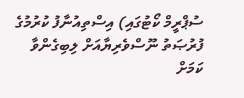ސުޕްރީމް ކޯޓުގައި) އިސްތިއުނާފު ކުރުމުގެ ފުރުޞަތު ނޫސްވެރިޔާއަށް ލިބިގެންވާ ކަމަށް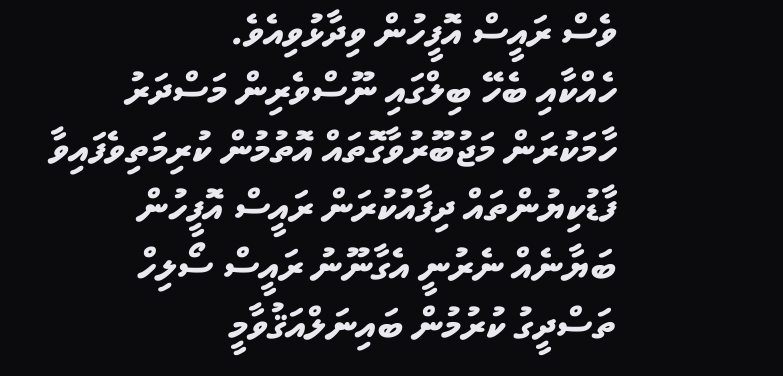ވެސް ރައީސް އޮފީހުން ވިދާޅުވިއެވެ.
ހެއްކާއި ބެހޭ ބިލްގައި ނޫސްވެރިން މަސްދަރު ހާމަކުރަން މަޖުބޫރުވާގޮތައް އޮތުމުން ކުރިމަތިވެފައިވާ ފާޑުކިޔުންތައް ދިފާއުކުރަން ރައީސް އޮފީހުން ބަޔާނެއް ނެރުނީ އެގާނޫނު ރައީސް ސޯލިހް ތަސްދީގު ކުރުމުން ބައިނަލްއަޤުވާމީ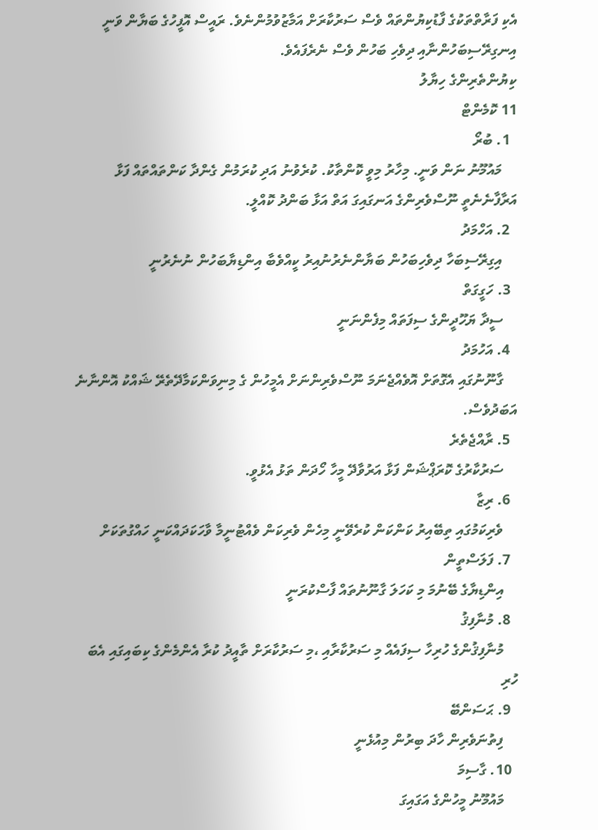އެކި ފަރާތްތަކުގެ ފާޑުކިޔުންތައް ވެސް ސަރުކާރަށް އަމާޒުވުމުންނެވެ. ރައީސް އޮފީހުގެ ބަޔާން ވަނީ އިނގިރޭސިބަހުންނާއި ދިވެހި ބަހުން ވެސް ނެރެފައެވެ.
ކިޔުންތެރިންގެ ހިޔާލު
11 ކޮމެންޓް
  1. ބުރޯ
    މައުމޫނު ނަން ވަނީ. މިހާރު މިވީ ކޮންތާކު. ކުރެވުނު އަދި ކުރަމުން ގެންދާ ކަންތައްތައް ފަޅާ އަރާފާނެނެތީ ނޫސްވެރިންގެ އަނގައިގަ އަތް އަޅާ ބަންދު ކޮއްލީ.
  2. އަހްމަދު
    އިގިރޭސިބަހާ ދިވެހިބަހުން ބަޔާންނެރުނުއިރު ކީއްވެބާ އިންޑިޔާބަހުން ނުނެރުނީ
  3. ހަގީގަތް
    ސީދާ ޔަހޫދީންގެ ސިފަތައް މިފެންނަނީ
  4. އަހުމަދު
    ގާނޫނުގައި އެގޮތަށް އޮވެއްޖެނަމަ ނޫސްވެރިންނަށް އެމީހުން ގެ މިނިވަންކަމާދޭތެރޭ ޝައްކު އޮންނާނެ އަބަދުވެސް.
  5. ރާއްޖެތެރެ
    ސަރުކާރުގެ ކޮރަޕްޝަން ފަޅާ އަރުވާދޭ މީހާ ހޯދަން ތަޅު އެޅުވީ.
  6. ރިޒާ
    ވެރިކަމުގައި ތިބޭއިރު ކަންކަން ކުރެވޭނީ މިހެން ވެރިކަން ވެއްޓުނީމާ ވާހަކަދައްކަނީ ހައްގުތަކަށް
  7. ފަލަސްތީން
    އިންޑިޔާގެ ބޭނުމަ މި ކަހަލަ ގާނޫނުތައް ފާސްކުރަނީ
  8. މުނާފިޤު
    މުނާފިޤުންގެ ހުރިހާ ސިފައެއް މި ސަރުކާރާއި ،މި ސަރުކާރަށް ތާއީދު ކުރާ އެންމެންގެ ކިބައިގައި އެބަ ހުރި
  9. ޙަސަންބޭ
    ފިތުނަވެރިން ހާދަ ބިރުން މިއުޅެނީ
  10. ގާސިމަ
    މައުމޫނު މީހުންގެ އަގައިގަ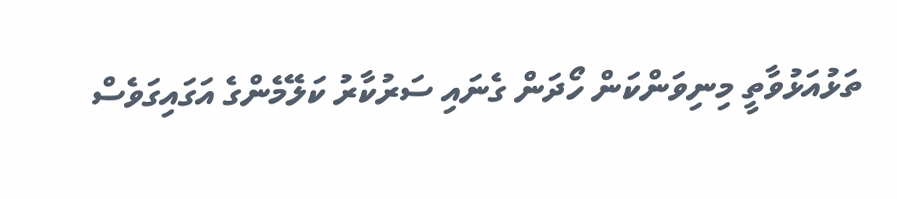ތަޅުއަޅުވާތީ މިނިވަންކަން ހޯދަން ގެނައި ސަރުކާރު ކަލޭމެންގެ އަގައިގަވެސް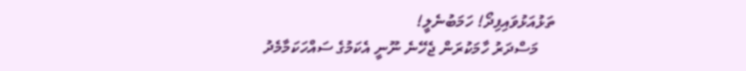ތަޅުއަޅުވައިފިދޯ! ހަމަބުނެލީ!
    މަސްދަރު ހާމަކުރަން ޖެހޭނެ ނޫނީ އެކަމުގެ ސައްހަކަމާމެދު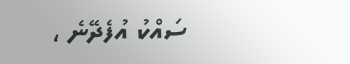ސައްކު އުފެދޭނެ ،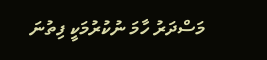މަސްދަރު ހާމަ ނުކުރުމަކީ ފިތުނަ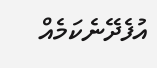އުފެދޭނެކަމެއް